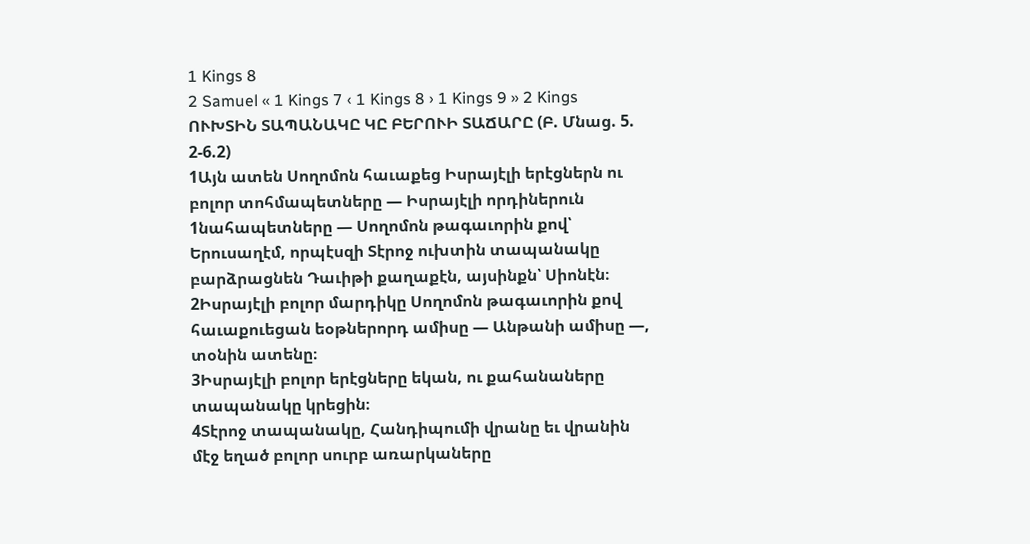1 Kings 8
2 Samuel « 1 Kings 7 ‹ 1 Kings 8 › 1 Kings 9 » 2 Kings
ՈՒԽՏԻՆ ՏԱՊԱՆԱԿԸ ԿԸ ԲԵՐՈՒԻ ՏԱՃԱՐԸ (Բ. Մնաց. 5. 2-6.2)
1Այն ատեն Սողոմոն հաւաքեց Իսրայէլի երէցներն ու բոլոր տոհմապետները — Իսրայէլի որդիներուն 1նահապետները — Սողոմոն թագաւորին քով՝ Երուսաղէմ, որպէսզի Տէրոջ ուխտին տապանակը բարձրացնեն Դաւիթի քաղաքէն, այսինքն՝ Սիոնէն։
2Իսրայէլի բոլոր մարդիկը Սողոմոն թագաւորին քով հաւաքուեցան եօթներորդ ամիսը — Անթանի ամիսը —, տօնին ատենը։
3Իսրայէլի բոլոր երէցները եկան, ու քահանաները տապանակը կրեցին։
4Տէրոջ տապանակը, Հանդիպումի վրանը եւ վրանին մէջ եղած բոլոր սուրբ առարկաները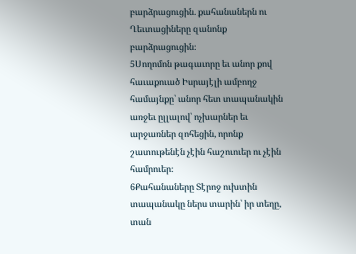բարձրացուցին. քահանաներն ու Ղեւտացիները զանոնք բարձրացուցին։
5Սողոմոն թագաւորը եւ անոր քով հաւաքուած Իսրայէլի ամբողջ համայնքը՝ անոր հետ տապանակին առջեւ ըլլալով՝ ոչխարներ եւ արջառներ զոհեցին, որոնք շատութենէն չէին հաշուուեր ու չէին համրուեր։
6Քահանաները Տէրոջ ուխտին տապանակը ներս տարին՝ իր տեղը, տան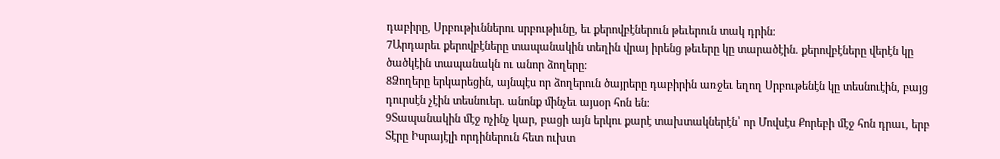դաբիրը, Սրբութիւններու սրբութիւնը, եւ քերովբէներուն թեւերուն տակ դրին։
7Արդարեւ քերովբէները տապանակին տեղին վրայ իրենց թեւերը կը տարածէին. քերովբէները վերէն կը ծածկէին տապանակն ու անոր ձողերը։
8Ձողերը երկարեցին, այնպէս որ ձողերուն ծայրերը դաբիրին առջեւ եղող Սրբութենէն կը տեսնուէին, բայց դուրսէն չէին տեսնուեր. անոնք մինչեւ այսօր հոն են։
9Տապանակին մէջ ոչինչ կար, բացի այն երկու քարէ տախտակներէն՝ որ Մովսէս Քորեբի մէջ հոն դրաւ, երբ Տէրը Իսրայէլի որդիներուն հետ ուխտ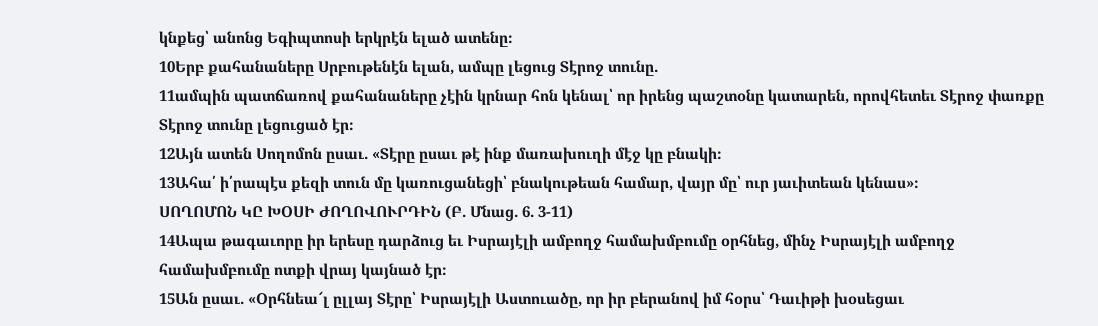կնքեց՝ անոնց Եգիպտոսի երկրէն ելած ատենը։
10Երբ քահանաները Սրբութենէն ելան, ամպը լեցուց Տէրոջ տունը.
11ամպին պատճառով քահանաները չէին կրնար հոն կենալ՝ որ իրենց պաշտօնը կատարեն, որովհետեւ Տէրոջ փառքը Տէրոջ տունը լեցուցած էր։
12Այն ատեն Սողոմոն ըսաւ. «Տէրը ըսաւ թէ ինք մառախուղի մէջ կը բնակի։
13Ահա՛ ի՛րապէս քեզի տուն մը կառուցանեցի՝ բնակութեան համար, վայր մը՝ ուր յաւիտեան կենաս»։
ՍՈՂՈՄՈՆ ԿԸ ԽՕՍԻ ԺՈՂՈՎՈՒՐԴԻՆ (Բ. Մնաց. 6. 3-11)
14Ապա թագաւորը իր երեսը դարձուց եւ Իսրայէլի ամբողջ համախմբումը օրհնեց, մինչ Իսրայէլի ամբողջ համախմբումը ոտքի վրայ կայնած էր։
15Ան ըսաւ. «Օրհնեա՜լ ըլլայ Տէրը՝ Իսրայէլի Աստուածը, որ իր բերանով իմ հօրս՝ Դաւիթի խօսեցաւ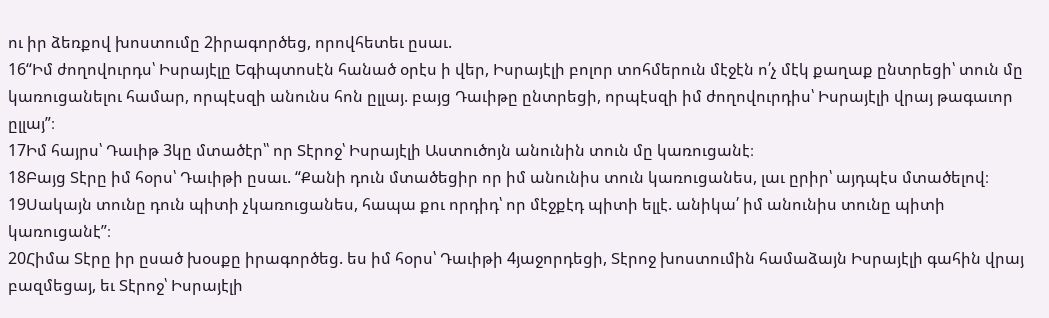ու իր ձեռքով խոստումը 2իրագործեց, որովհետեւ ըսաւ.
16“Իմ ժողովուրդս՝ Իսրայէլը Եգիպտոսէն հանած օրէս ի վեր, Իսրայէլի բոլոր տոհմերուն մէջէն ո՛չ մէկ քաղաք ընտրեցի՝ տուն մը կառուցանելու համար, որպէսզի անունս հոն ըլլայ. բայց Դաւիթը ընտրեցի, որպէսզի իմ ժողովուրդիս՝ Իսրայէլի վրայ թագաւոր ըլլայ”։
17Իմ հայրս՝ Դաւիթ 3կը մտածէր՝՝ որ Տէրոջ՝ Իսրայէլի Աստուծոյն անունին տուն մը կառուցանէ։
18Բայց Տէրը իմ հօրս՝ Դաւիթի ըսաւ. “Քանի դուն մտածեցիր որ իմ անունիս տուն կառուցանես, լաւ ըրիր՝ այդպէս մտածելով։
19Սակայն տունը դուն պիտի չկառուցանես, հապա քու որդիդ՝ որ մէջքէդ պիտի ելլէ. անիկա՛ իմ անունիս տունը պիտի կառուցանէ”։
20Հիմա Տէրը իր ըսած խօսքը իրագործեց. ես իմ հօրս՝ Դաւիթի 4յաջորդեցի, Տէրոջ խոստումին համաձայն Իսրայէլի գահին վրայ բազմեցայ, եւ Տէրոջ՝ Իսրայէլի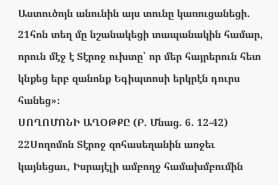Աստուծոյն անունին այս տունը կառուցանեցի.
21հոն տեղ մը նշանակեցի տապանակին համար, որուն մէջ է Տէրոջ ուխտը՝ որ մեր հայրերուն հետ կնքեց երբ զանոնք Եգիպտոսի երկրէն դուրս հանեց»։
ՍՈՂՈՄՈՆԻ ԱՂՕԹՔԸ (Բ. Մնաց. 6. 12-42)
22Սողոմոն Տէրոջ զոհասեղանին առջեւ կայնեցաւ, Իսրայէլի ամբողջ համախմբումին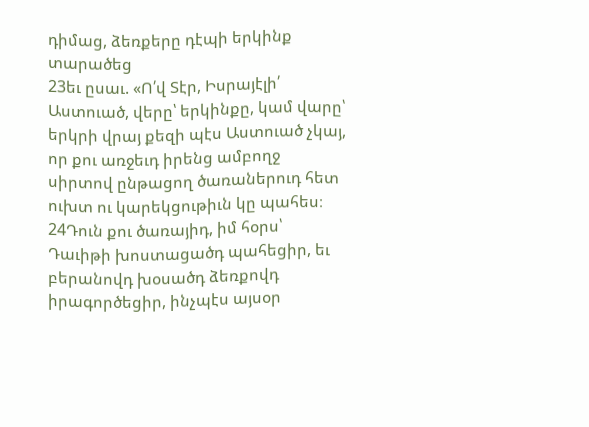դիմաց, ձեռքերը դէպի երկինք տարածեց
23եւ ըսաւ. «Ո՛վ Տէր, Իսրայէլի՛ Աստուած, վերը՝ երկինքը, կամ վարը՝ երկրի վրայ քեզի պէս Աստուած չկայ, որ քու առջեւդ իրենց ամբողջ սիրտով ընթացող ծառաներուդ հետ ուխտ ու կարեկցութիւն կը պահես։
24Դուն քու ծառայիդ, իմ հօրս՝ Դաւիթի խոստացածդ պահեցիր, եւ բերանովդ խօսածդ ձեռքովդ իրագործեցիր, ինչպէս այսօր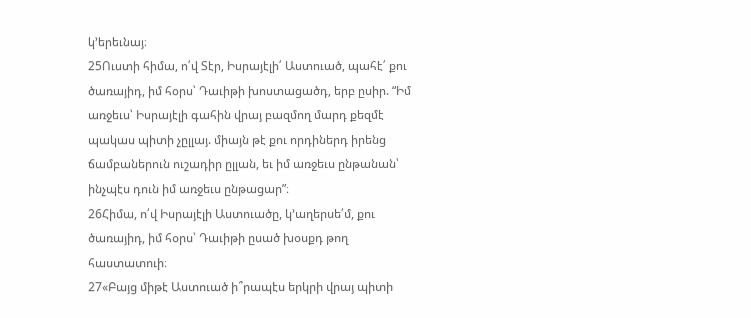կ’երեւնայ։
25Ուստի հիմա, ո՛վ Տէր, Իսրայէլի՛ Աստուած, պահէ՛ քու ծառայիդ, իմ հօրս՝ Դաւիթի խոստացածդ, երբ ըսիր. “Իմ առջեւս՝ Իսրայէլի գահին վրայ բազմող մարդ քեզմէ պակաս պիտի չըլլայ. միայն թէ քու որդիներդ իրենց ճամբաներուն ուշադիր ըլլան, եւ իմ առջեւս ընթանան՝ ինչպէս դուն իմ առջեւս ընթացար”։
26Հիմա, ո՛վ Իսրայէլի Աստուածը, կ’աղերսե՛մ, քու ծառայիդ, իմ հօրս՝ Դաւիթի ըսած խօսքդ թող հաստատուի։
27«Բայց միթէ Աստուած ի՞րապէս երկրի վրայ պիտի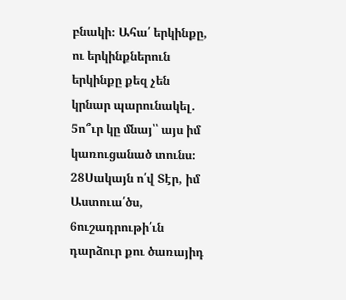բնակի։ Ահա՛ երկինքը, ու երկինքներուն երկինքը քեզ չեն կրնար պարունակել. 5ո՞ւր կը մնայ՝՝ այս իմ կառուցանած տունս։
28Սակայն ո՛վ Տէր, իմ Աստուա՛ծս, 6ուշադրութի՛ւն դարձուր քու ծառայիդ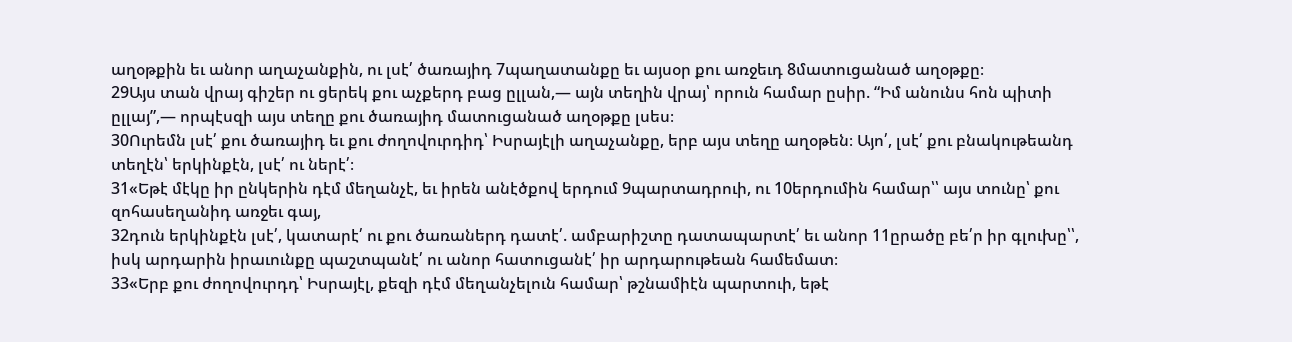աղօթքին եւ անոր աղաչանքին, ու լսէ՛ ծառայիդ 7պաղատանքը եւ այսօր քու առջեւդ 8մատուցանած աղօթքը։
29Այս տան վրայ գիշեր ու ցերեկ քու աչքերդ բաց ըլլան,— այն տեղին վրայ՝ որուն համար ըսիր. “Իմ անունս հոն պիտի ըլլայ”,— որպէսզի այս տեղը քու ծառայիդ մատուցանած աղօթքը լսես։
30Ուրեմն լսէ՛ քու ծառայիդ եւ քու ժողովուրդիդ՝ Իսրայէլի աղաչանքը, երբ այս տեղը աղօթեն։ Այո՛, լսէ՛ քու բնակութեանդ տեղէն՝ երկինքէն, լսէ՛ ու ներէ՛։
31«Եթէ մէկը իր ընկերին դէմ մեղանչէ, եւ իրեն անէծքով երդում 9պարտադրուի, ու 10երդումին համար՝՝ այս տունը՝ քու զոհասեղանիդ առջեւ գայ,
32դուն երկինքէն լսէ՛, կատարէ՛ ու քու ծառաներդ դատէ՛. ամբարիշտը դատապարտէ՛ եւ անոր 11ըրածը բե՛ր իր գլուխը՝՝, իսկ արդարին իրաւունքը պաշտպանէ՛ ու անոր հատուցանէ՛ իր արդարութեան համեմատ։
33«Երբ քու ժողովուրդդ՝ Իսրայէլ, քեզի դէմ մեղանչելուն համար՝ թշնամիէն պարտուի, եթէ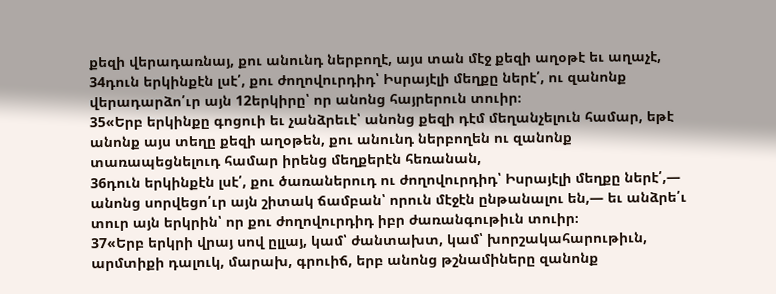քեզի վերադառնայ, քու անունդ ներբողէ, այս տան մէջ քեզի աղօթէ եւ աղաչէ,
34դուն երկինքէն լսէ՛, քու ժողովուրդիդ՝ Իսրայէլի մեղքը ներէ՛, ու զանոնք վերադարձո՛ւր այն 12երկիրը՝ որ անոնց հայրերուն տուիր։
35«Երբ երկինքը գոցուի եւ չանձրեւէ՝ անոնց քեզի դէմ մեղանչելուն համար, եթէ անոնք այս տեղը քեզի աղօթեն, քու անունդ ներբողեն ու զանոնք տառապեցնելուդ համար իրենց մեղքերէն հեռանան,
36դուն երկինքէն լսէ՛, քու ծառաներուդ ու ժողովուրդիդ՝ Իսրայէլի մեղքը ներէ՛,— անոնց սորվեցո՛ւր այն շիտակ ճամբան՝ որուն մէջէն ընթանալու են,— եւ անձրե՛ւ տուր այն երկրին՝ որ քու ժողովուրդիդ իբր ժառանգութիւն տուիր։
37«Երբ երկրի վրայ սով ըլլայ, կամ՝ ժանտախտ, կամ՝ խորշակահարութիւն, արմտիքի դալուկ, մարախ, գրուիճ, երբ անոնց թշնամիները զանոնք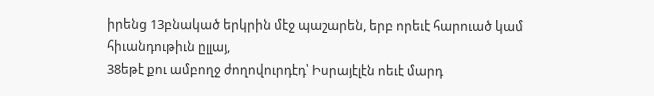իրենց 13բնակած երկրին մէջ պաշարեն, երբ որեւէ հարուած կամ հիւանդութիւն ըլլայ,
38եթէ քու ամբողջ ժողովուրդէդ՝ Իսրայէլէն ոեւէ մարդ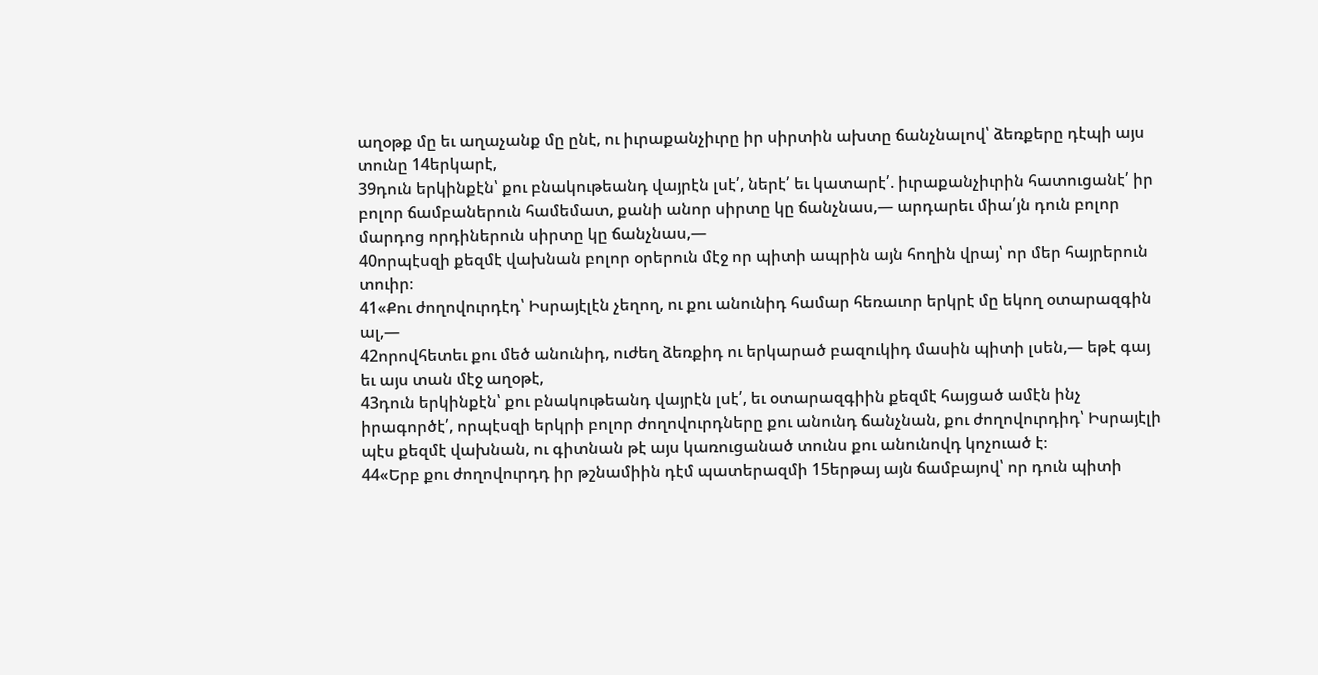աղօթք մը եւ աղաչանք մը ընէ, ու իւրաքանչիւրը իր սիրտին ախտը ճանչնալով՝ ձեռքերը դէպի այս տունը 14երկարէ,
39դուն երկինքէն՝ քու բնակութեանդ վայրէն լսէ՛, ներէ՛ եւ կատարէ՛. իւրաքանչիւրին հատուցանէ՛ իր բոլոր ճամբաներուն համեմատ, քանի անոր սիրտը կը ճանչնաս,— արդարեւ միա՛յն դուն բոլոր մարդոց որդիներուն սիրտը կը ճանչնաս,—
40որպէսզի քեզմէ վախնան բոլոր օրերուն մէջ որ պիտի ապրին այն հողին վրայ՝ որ մեր հայրերուն տուիր։
41«Քու ժողովուրդէդ՝ Իսրայէլէն չեղող, ու քու անունիդ համար հեռաւոր երկրէ մը եկող օտարազգին ալ,—
42որովհետեւ քու մեծ անունիդ, ուժեղ ձեռքիդ ու երկարած բազուկիդ մասին պիտի լսեն,— եթէ գայ եւ այս տան մէջ աղօթէ,
43դուն երկինքէն՝ քու բնակութեանդ վայրէն լսէ՛, եւ օտարազգիին քեզմէ հայցած ամէն ինչ իրագործէ՛, որպէսզի երկրի բոլոր ժողովուրդները քու անունդ ճանչնան, քու ժողովուրդիդ՝ Իսրայէլի պէս քեզմէ վախնան, ու գիտնան թէ այս կառուցանած տունս քու անունովդ կոչուած է։
44«Երբ քու ժողովուրդդ իր թշնամիին դէմ պատերազմի 15երթայ այն ճամբայով՝ որ դուն պիտի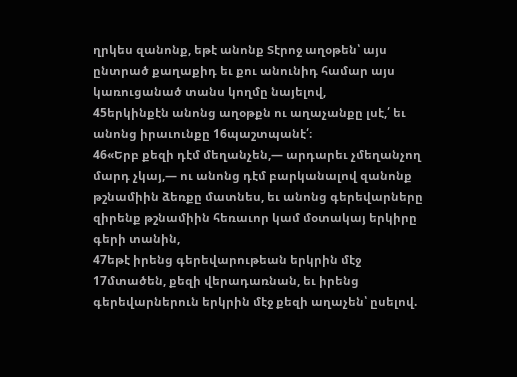ղրկես զանոնք, եթէ անոնք Տէրոջ աղօթեն՝ այս ընտրած քաղաքիդ եւ քու անունիդ համար այս կառուցանած տանս կողմը նայելով,
45երկինքէն անոնց աղօթքն ու աղաչանքը լսէ,՛ եւ անոնց իրաւունքը 16պաշտպանէ՛։
46«Երբ քեզի դէմ մեղանչեն,— արդարեւ չմեղանչող մարդ չկայ,— ու անոնց դէմ բարկանալով զանոնք թշնամիին ձեռքը մատնես, եւ անոնց գերեվարները զիրենք թշնամիին հեռաւոր կամ մօտակայ երկիրը գերի տանին,
47եթէ իրենց գերեվարութեան երկրին մէջ 17մտածեն, քեզի վերադառնան, եւ իրենց գերեվարներուն երկրին մէջ քեզի աղաչեն՝ ըսելով.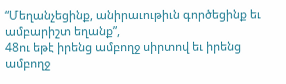“Մեղանչեցինք, անիրաւութիւն գործեցինք եւ ամբարիշտ եղանք”,
48ու եթէ իրենց ամբողջ սիրտով եւ իրենց ամբողջ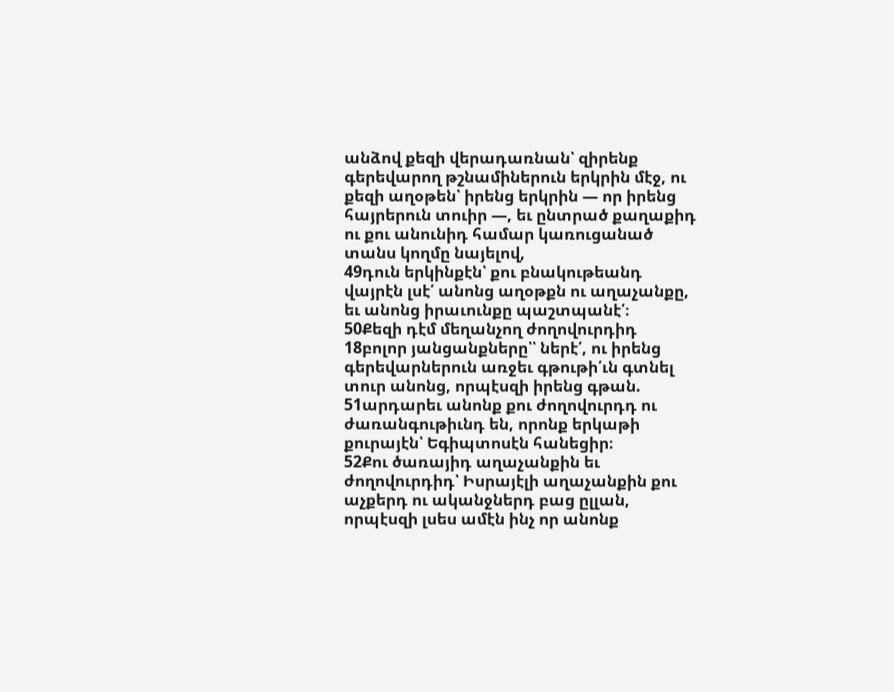անձով քեզի վերադառնան՝ զիրենք գերեվարող թշնամիներուն երկրին մէջ, ու քեզի աղօթեն՝ իրենց երկրին — որ իրենց հայրերուն տուիր —, եւ ընտրած քաղաքիդ ու քու անունիդ համար կառուցանած տանս կողմը նայելով,
49դուն երկինքէն՝ քու բնակութեանդ վայրէն լսէ՛ անոնց աղօթքն ու աղաչանքը, եւ անոնց իրաւունքը պաշտպանէ՛։
50Քեզի դէմ մեղանչող ժողովուրդիդ 18բոլոր յանցանքները՝՝ ներէ՛, ու իրենց գերեվարներուն առջեւ գթութի՛ւն գտնել տուր անոնց, որպէսզի իրենց գթան.
51արդարեւ անոնք քու ժողովուրդդ ու ժառանգութիւնդ են, որոնք երկաթի քուրայէն՝ Եգիպտոսէն հանեցիր։
52Քու ծառայիդ աղաչանքին եւ ժողովուրդիդ՝ Իսրայէլի աղաչանքին քու աչքերդ ու ականջներդ բաց ըլլան, որպէսզի լսես ամէն ինչ որ անոնք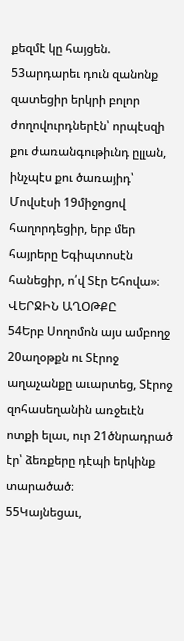քեզմէ կը հայցեն.
53արդարեւ դուն զանոնք զատեցիր երկրի բոլոր ժողովուրդներէն՝ որպէսզի քու ժառանգութիւնդ ըլլան, ինչպէս քու ծառայիդ՝ Մովսէսի 19միջոցով հաղորդեցիր, երբ մեր հայրերը Եգիպտոսէն հանեցիր, ո՛վ Տէր Եհովա»։
ՎԵՐՋԻՆ ԱՂՕԹՔԸ
54Երբ Սողոմոն այս ամբողջ 20աղօթքն ու Տէրոջ աղաչանքը աւարտեց, Տէրոջ զոհասեղանին առջեւէն ոտքի ելաւ, ուր 21ծնրադրած էր՝ ձեռքերը դէպի երկինք տարածած։
55Կայնեցաւ,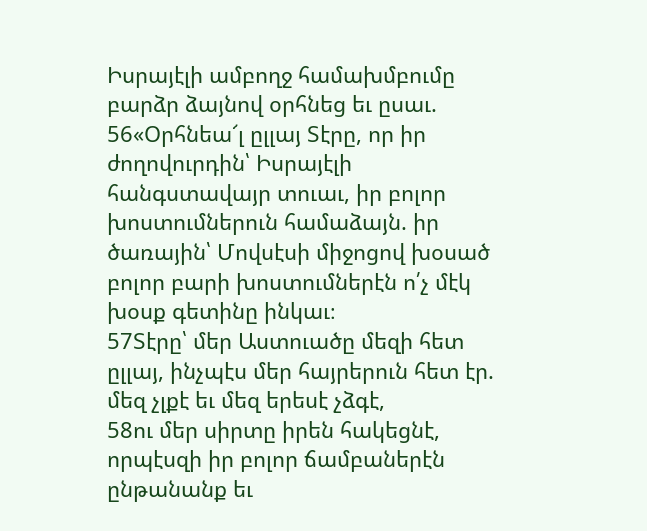Իսրայէլի ամբողջ համախմբումը բարձր ձայնով օրհնեց եւ ըսաւ.
56«Օրհնեա՜լ ըլլայ Տէրը, որ իր ժողովուրդին՝ Իսրայէլի հանգստավայր տուաւ, իր բոլոր խոստումներուն համաձայն. իր ծառային՝ Մովսէսի միջոցով խօսած բոլոր բարի խոստումներէն ո՛չ մէկ խօսք գետինը ինկաւ։
57Տէրը՝ մեր Աստուածը մեզի հետ ըլլայ, ինչպէս մեր հայրերուն հետ էր. մեզ չլքէ եւ մեզ երեսէ չձգէ,
58ու մեր սիրտը իրեն հակեցնէ, որպէսզի իր բոլոր ճամբաներէն ընթանանք եւ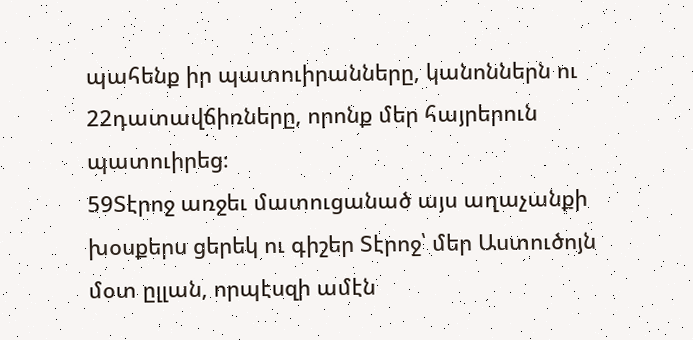պահենք իր պատուիրանները, կանոններն ու 22դատավճիռները, որոնք մեր հայրերուն պատուիրեց։
59Տէրոջ առջեւ մատուցանած այս աղաչանքի խօսքերս ցերեկ ու գիշեր Տէրոջ՝ մեր Աստուծոյն մօտ ըլլան, որպէսզի ամէն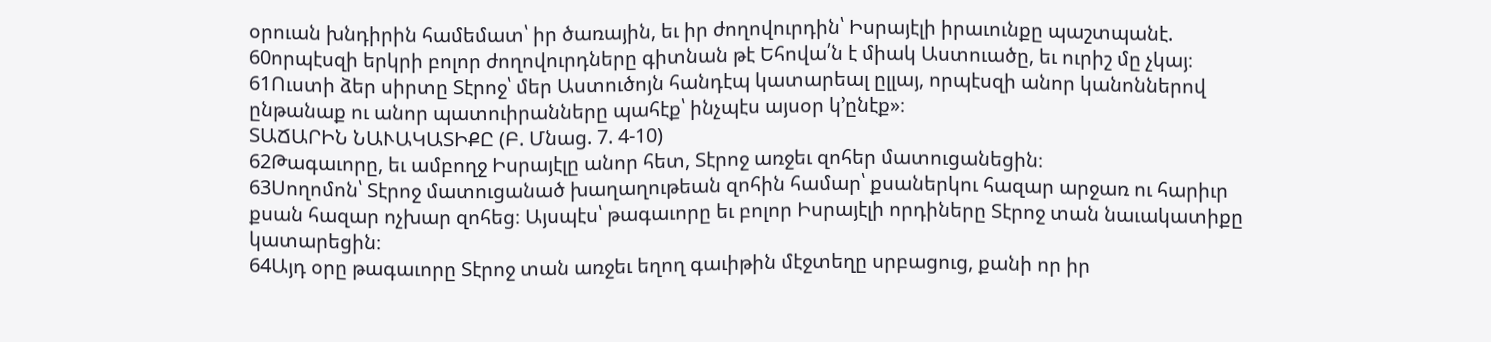օրուան խնդիրին համեմատ՝ իր ծառային, եւ իր ժողովուրդին՝ Իսրայէլի իրաւունքը պաշտպանէ.
60որպէսզի երկրի բոլոր ժողովուրդները գիտնան թէ Եհովա՛ն է միակ Աստուածը, եւ ուրիշ մը չկայ։
61Ուստի ձեր սիրտը Տէրոջ՝ մեր Աստուծոյն հանդէպ կատարեալ ըլլայ, որպէսզի անոր կանոններով ընթանաք ու անոր պատուիրանները պահէք՝ ինչպէս այսօր կ’ընէք»։
ՏԱՃԱՐԻՆ ՆԱՒԱԿԱՏԻՔԸ (Բ. Մնաց. 7. 4-10)
62Թագաւորը, եւ ամբողջ Իսրայէլը անոր հետ, Տէրոջ առջեւ զոհեր մատուցանեցին։
63Սողոմոն՝ Տէրոջ մատուցանած խաղաղութեան զոհին համար՝ քսաներկու հազար արջառ ու հարիւր քսան հազար ոչխար զոհեց։ Այսպէս՝ թագաւորը եւ բոլոր Իսրայէլի որդիները Տէրոջ տան նաւակատիքը կատարեցին։
64Այդ օրը թագաւորը Տէրոջ տան առջեւ եղող գաւիթին մէջտեղը սրբացուց, քանի որ իր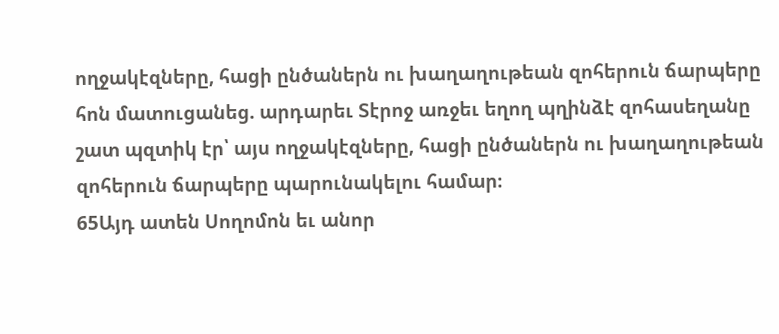ողջակէզները, հացի ընծաներն ու խաղաղութեան զոհերուն ճարպերը հոն մատուցանեց. արդարեւ Տէրոջ առջեւ եղող պղինձէ զոհասեղանը շատ պզտիկ էր՝ այս ողջակէզները, հացի ընծաներն ու խաղաղութեան զոհերուն ճարպերը պարունակելու համար։
65Այդ ատեն Սողոմոն եւ անոր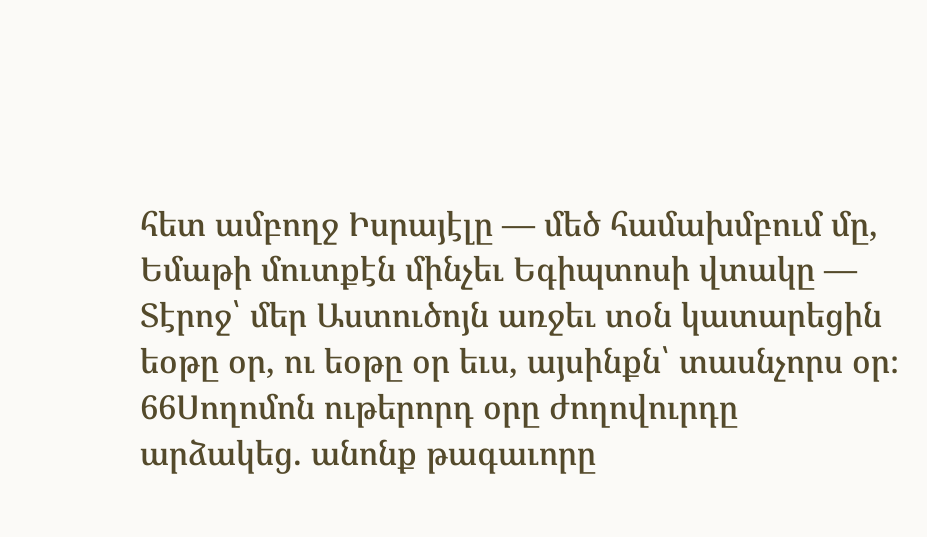հետ ամբողջ Իսրայէլը — մեծ համախմբում մը, Եմաթի մուտքէն մինչեւ Եգիպտոսի վտակը — Տէրոջ՝ մեր Աստուծոյն առջեւ տօն կատարեցին եօթը օր, ու եօթը օր եւս, այսինքն՝ տասնչորս օր։
66Սողոմոն ութերորդ օրը ժողովուրդը արձակեց. անոնք թագաւորը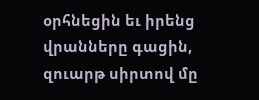օրհնեցին եւ իրենց վրանները գացին, զուարթ սիրտով մը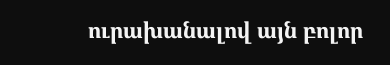ուրախանալով այն բոլոր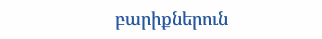բարիքներուն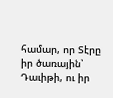համար, որ Տէրը իր ծառային՝ Դաւիթի, ու իր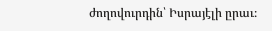ժողովուրդին՝ Իսրայէլի ըրաւ։